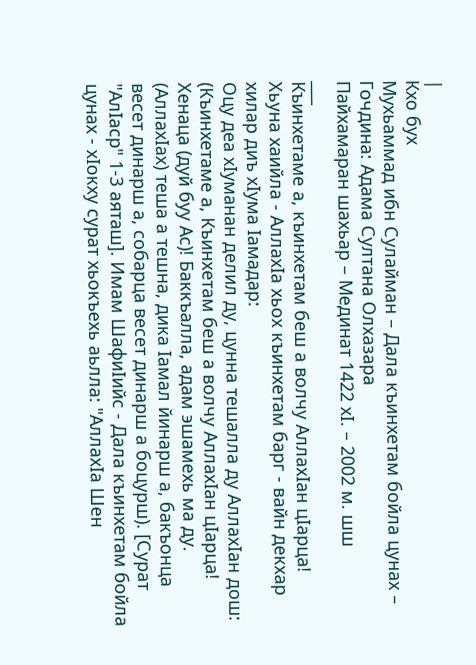|
Кхо бух
Мухьаммад ибн Сулайман – Дала къинхетам бойла цунах –
Гочдина: Адама Султана Олхазара
Пайхамаран шахьар – Мединат 1422 хI. – 2002 м. шш
___
Къинхетаме а, къинхетам беш а волчу АллахIан цIарца!
Хьуна хаийла - АллахIа хьох къинхетам барг - вайн декхар хилар диъ хIума Iамадар:
Оцу деа хIуманан делил ду, цунна тешалла ду АллахIан дош: (Къинхетаме а, Къинхетам беш а волчу АллахIан цIарца! Хенаца (дуй буу Ас)! Баккъалла, адам эшамехь ма ду. (АллахIах) теша а тешна, дика Iамал йинарш а, бакъонца весет динарш а, собарца весет динарш а боцурш). [Сурат "АлIаср" 1-3 аяташ]. Имам ШафиIийс - Дала къинхетам бойла цунах - хIокху сурат хьокъехь аьлла: "АллахIа Шен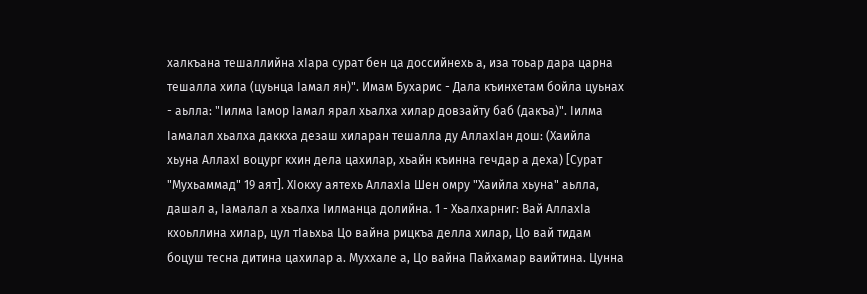халкъана тешаллийна хIара сурат бен ца доссийнехь а, иза тоьар дара царна тешалла хила (цуьнца Iамал ян)". Имам Бухарис - Дала къинхетам бойла цуьнах - аьлла: "Iилма Iамор Iамал ярал хьалха хилар довзайту баб (дакъа)". Iилма Iамалал хьалха даккха дезаш хиларан тешалла ду АллахIан дош: (Хаийла хьуна АллахI воцург кхин дела цахилар, хьайн къинна гечдар а деха) [Сурат "Мухьаммад" 19 аят]. ХIокху аятехь АллахIа Шен омру "Хаийла хьуна" аьлла, дашал а, Iамалал а хьалха Iилманца долийна. 1 - Хьалхарниг: Вай АллахIа кхоьллина хилар, цул тIаьхьа Цо вайна рицкъа делла хилар, Цо вай тидам боцуш тесна дитина цахилар а. Муххале а, Цо вайна Пайхамар ваийтина. Цунна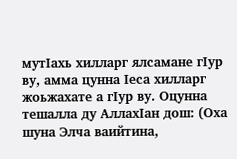мутIахь хилларг ялсамане гIур ву, амма цунна Iеса хилларг жоьжахате а гIур ву. Оцунна тешалла ду АллахIан дош: (Оха шуна Элча ваийтина,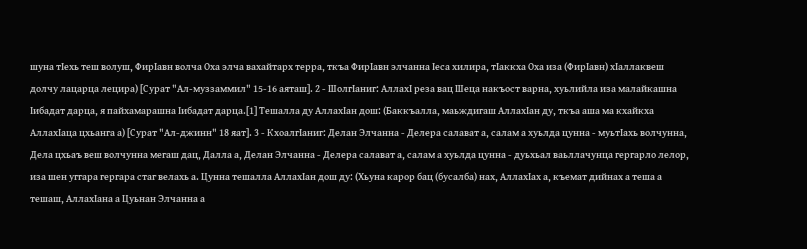шуна тIехь теш волуш, ФирIавн волча Оха элча вахайтарх терра, ткъа ФирIавн элчанна Iеса хилира, тIаккха Оха иза (ФирIавн) хIаллаквеш долчу лацарца лецира) [Сурат "Ал-муззаммил" 15-16 аяташ]. 2 - ШолгIаниг: АллахI реза вац Шеца накъост варна, хуьлийла иза малайкашна Iибадат дарца, я пайхамарашна Iибадат дарца.[1] Тешалла ду АллахIан дош: (Баккъалла, маьждигаш АллахIан ду, ткъа аша ма кхайкха АллахIаца цхьанга а) [Сурат "Ал-джинн" 18 яат]. 3 - КхоалгIаниг: Делан Элчанна - Делера салават а, салам а хуьлда цунна - муьтIахь волчунна, Дела цхьаъ веш волчунна мегаш дац, Далла а, Делан Элчанна - Делера салават а, салам а хуьлда цунна - дуьхьал ваьллачунца гергарло лелор, иза шен уггара гергара стаг велахь а. Цунна тешалла АллахIан дош ду: (Хьуна карор бац (бусалба) нах, АллахIах а, къемат дийнах а теша а тешаш, АллахIана а Цуьнан Элчанна а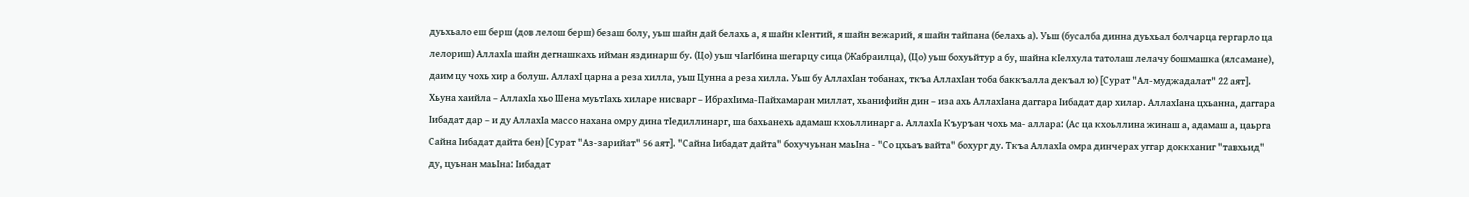дуьхьало еш берш (дов лелош берш) безаш болу, уьш шайн дай белахь а, я шайн кIентий, я шайн вежарий, я шайн тайпана (белахь а). Уьш (бусалба динна дуьхьал болчарца гергарло ца лелориш) АллахIа шайн дегнашкахь ийман яздинарш бу. (Цо) уьш чIагIбина шегарцу сица (Жабраилца), (Цо) уьш бохуьйтур а бу, шайна кIелхула татолаш лелачу бошмашка (ялсамане), даим цу чохь хир а болуш. АллахI царна а реза хилла, уьш Цунна а реза хилла. Уьш бу АллахIан тобанах, ткъа АллахIан тоба баккъалла декъал ю) [Сурат "Ал-муджадалат" 22 аят]. Хьуна хаийла – АллахIа хьо Шена муьтIахь хиларе нисварг – ИбрахIима-Пайхамаран миллат, хьанифийн дин – иза ахь АллахIана даггара Iибадат дар хилар. АллахIана цхьанна, даггара Iибадат дар – и ду АллахIа массо нахана омру дина тIедиллинарг, ша бахьанехь адамаш кхоьллинарг а. АллахIа Къуръан чохь ма- аллара: (Ас ца кхоьллина жинаш а, адамаш а, цаьрга Сайна Iибадат дайта бен) [Сурат "Аз-зарийат" 56 аят]. "Сайна Iибадат дайта" бохучуьнан маьIна - "Со цхьаъ вайта" бохург ду. Ткъа АллахIа омра динчерах уггар доккханиг "тавхьид" ду, цуьнан маьIна: Iибадат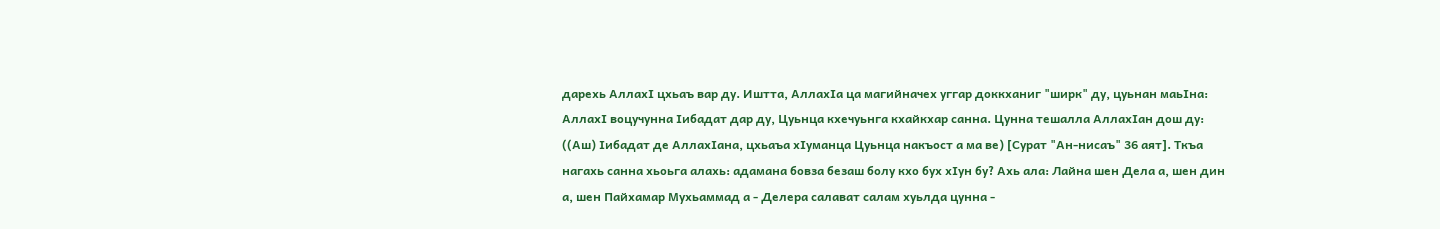дарехь АллахI цхьаъ вар ду. Иштта, АллахIа ца магийначех уггар доккханиг "ширк" ду, цуьнан маьIна: АллахI воцучунна Iибадат дар ду, Цуьнца кхечуьнга кхайкхар санна. Цунна тешалла АллахIан дош ду: ((Аш) Iибадат де АллахIана, цхьаъа хIуманца Цуьнца накъост а ма ве) [Сурат "Ан-нисаъ" 36 аят]. Ткъа нагахь санна хьоьга алахь: адамана бовза безаш болу кхо бух хIун бу? Ахь ала: Лайна шен Дела а, шен дин а, шен Пайхамар Мухьаммад а - Делера салават салам хуьлда цунна -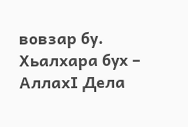вовзар бу.
Хьалхара бух – АллахI Дела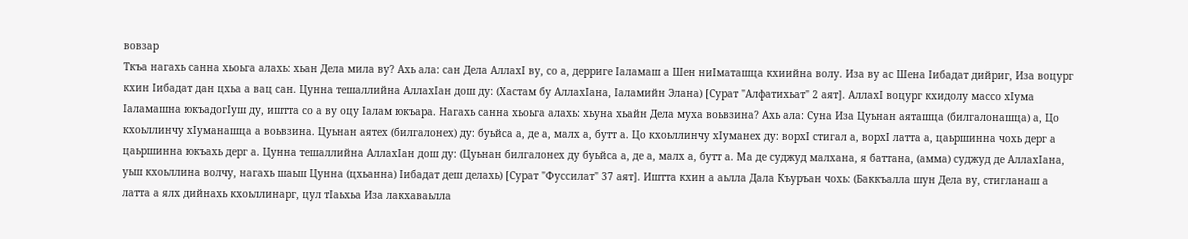вовзар
Ткъа нагахь санна хьоьга алахь: хьан Дела мила ву? Ахь ала: сан Дела АллахI ву, со а, дерриге Iаламаш а Шен ниIматашца кхиийна волу. Иза ву ас Шена Iибадат дийриг, Иза воцург кхин Iибадат дан цхьа а вац сан. Цунна тешаллийна АллахIан дош ду: (Хастам бу АллахIана, Iаламийн Элана) [Сурат "Алфатихьат" 2 аят]. АллахI воцург кхидолу массо хIума Iаламашна юкъадогIуш ду, иштта со а ву оцу Iалам юкъара. Нагахь санна хьоьга алахь: хьуна хьайн Дела муха воьвзина? Ахь ала: Суна Иза Цуьнан аяташца (билгалонашца) а, Цо кхоьллинчу хIуманашца а воьвзина. Цуьнан аятех (билгалонех) ду: буьйса а, де а, малх а, бутт а. Цо кхоьллинчу хIуманех ду: ворхI стигал а, ворхI латта а, цаьршинна чохь дерг а цаьршинна юкъахь дерг а. Цунна тешаллийна АллахIан дош ду: (Цуьнан билгалонех ду буьйса а, де а, малх а, бутт а. Ма де суджуд малхана, я баттана, (амма) суджуд де АллахIана, уьш кхоьллина волчу, нагахь шаьш Цунна (цхьанна) Iибадат деш делахь) [Сурат "Фуссилат" 37 аят]. Иштта кхин а аьлла Дала Къуръан чохь: (Баккъалла шун Дела ву, стигланаш а латта а ялх дийнахь кхоьллинарг, цул тIаьхьа Иза лакхаваьлла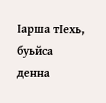Iарша тIехь, буьйса денна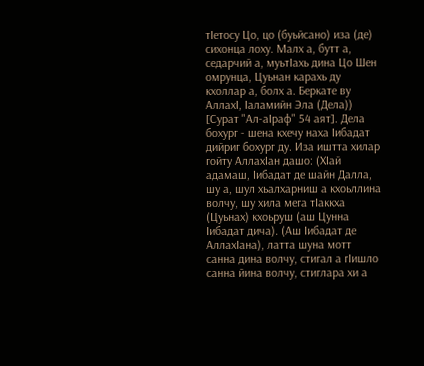тIетосу Цо, цо (буьйсано) иза (де) сихонца лоху. Малх а, бутт а, седарчий а, муьтIахь дина Цо Шен омрунца, Цуьнан карахь ду кхоллар а, болх а. Беркате ву АллахI, Iаламийн Эла (Дела)) [Сурат "Ал-аIраф" 54 аят]. Дела бохург - шена кхечу наха Iибадат дийриг бохург ду. Иза иштта хилар гойту АллахIан дашо: (ХIай адамаш, Iибадат де шайн Далла, шу а, шул хьалхарниш а кхоьллина волчу, шу хила мега тIаккха (Цуьнах) кхоьруш (аш Цунна Iибадат дича). (Аш Iибадат де АллахIана), латта шуна мотт санна дина волчу, стигал а гIишло санна йина волчу, стиглара хи а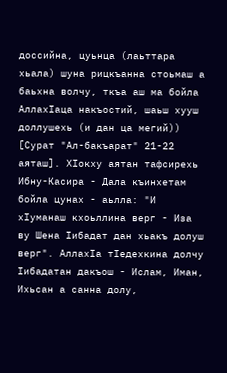доссийна, цуьнца (лаьттара хьала) шуна рицкъанна стоьмаш а баьхна волчу, ткъа аш ма бойла АллахIаца накъостий, шаьш хууш доллушехь (и дан ца мегий)) [Сурат "Ал-бакъарат" 21-22 аяташ]. ХIокху аятан тафсирехь Ибну-Касира - Дала къинхетам бойла цунах - аьлла: "И хIуманаш кхоьллина верг - Иза ву Шена Iибадат дан хьакъ долуш верг". АллахIа тIедехкина долчу Iибадатан дакъош - Ислам, Иман, Ихьсан а санна долу,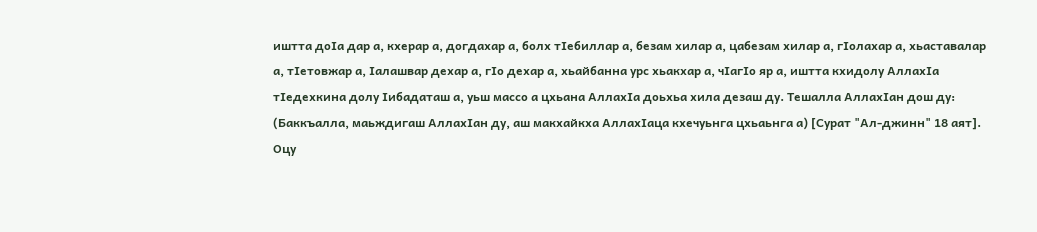иштта доIа дар а, кхерар а, догдахар а, болх тIебиллар а, безам хилар а, цабезам хилар а, гIолахар а, хьаставалар а, тIетовжар а, Iалашвар дехар а, гIо дехар а, хьайбанна урс хьакхар а, чIагIо яр а, иштта кхидолу АллахIа тIедехкина долу Iибадаташ а, уьш массо а цхьана АллахIа доьхьа хила дезаш ду. Тешалла АллахIан дош ду: (Баккъалла, маьждигаш АллахIан ду, аш макхайкха АллахIаца кхечуьнга цхьаьнга а) [Сурат "Ал-джинн" 18 аят]. Оцу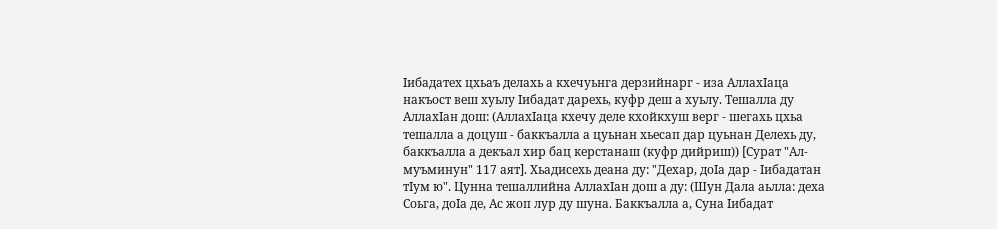Iибадатех цхьаъ делахь а кхечуьнга дерзийнарг - иза АллахIаца накъост веш хуьлу Iибадат дарехь, куфр деш а хуьлу. Тешалла ду АллахIан дош: (АллахIаца кхечу деле кхойкхуш верг - шегахь цхьа тешалла а доцуш - баккъалла а цуьнан хьесап дар цуьнан Делехь ду, баккъалла а декъал хир бац керстанаш (куфр дийриш)) [Сурат "Ал-муъминун" 117 аят]. Хьадисехь деана ду: "Дехар, доIа дар - Iибадатан тIум ю". Цунна тешаллийна АллахIан дош а ду: (Шун Дала аьлла: деха Соьга, доIа де, Ас жоп лур ду шуна. Баккъалла а, Суна Iибадат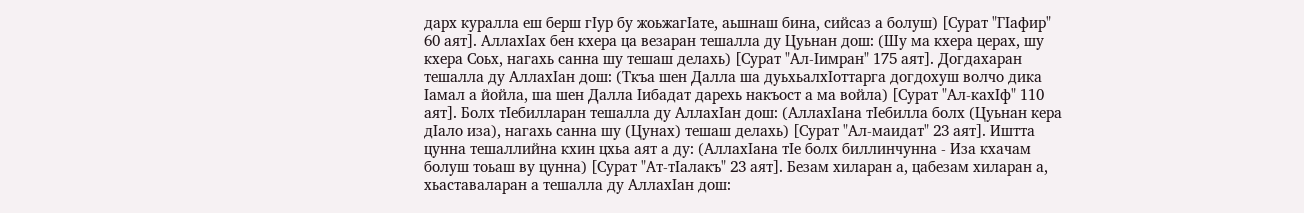дарх куралла еш берш гIур бу жоьжагIате, аьшнаш бина, сийсаз а болуш) [Сурат "ГIафир" 60 аят]. АллахIах бен кхера ца везаран тешалла ду Цуьнан дош: (Шу ма кхера церах, шу кхера Соьх, нагахь санна шу тешаш делахь) [Сурат "Ал-Iимран" 175 аят]. Догдахаран тешалла ду АллахIан дош: (Ткъа шен Далла ша дуьхьалхIоттарга догдохуш волчо дика Iамал а йойла, ша шен Далла Iибадат дарехь накъост а ма войла) [Сурат "Ал-кахIф" 110 аят]. Болх тIебилларан тешалла ду АллахIан дош: (АллахIана тIебилла болх (Цуьнан кера дIало иза), нагахь санна шу (Цунах) тешаш делахь) [Сурат "Ал-маидат" 23 аят]. Иштта цунна тешаллийна кхин цхьа аят а ду: (АллахIана тIе болх биллинчунна - Иза кхачам болуш тоьаш ву цунна) [Сурат "Ат-тIалакъ" 23 аят]. Безам хиларан а, цабезам хиларан а, хьаставаларан а тешалла ду АллахIан дош: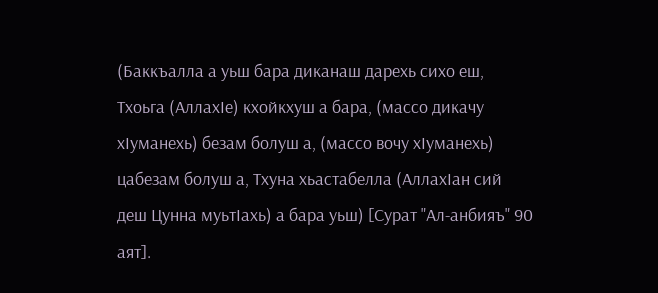(Баккъалла а уьш бара диканаш дарехь сихо еш, Тхоьга (АллахIе) кхойкхуш а бара, (массо дикачу хIуманехь) безам болуш а, (массо вочу хIуманехь) цабезам болуш а, Тхуна хьастабелла (АллахIан сий деш Цунна муьтIахь) а бара уьш) [Сурат "Ал-анбияъ" 90 аят].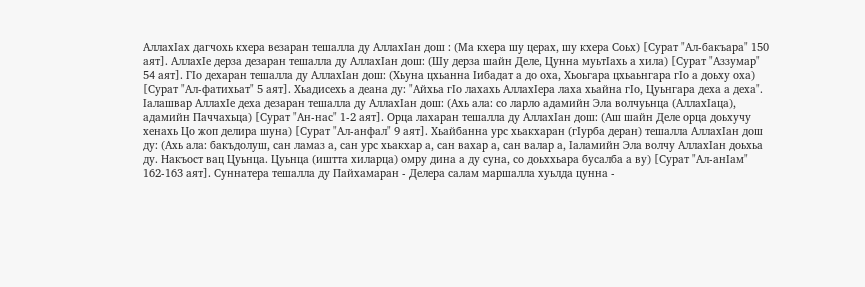АллахIах дагчохь кхера везаран тешалла ду АллахIан дош : (Ма кхера шу церах, шу кхера Соьх) [Сурат "Ал-бакъара" 150 аят]. АллахIе дерза дезаран тешалла ду АллахIан дош: (Шу дерза шайн Деле, Цунна муьтIахь а хила) [Сурат "Аззумар" 54 аят]. ГIо дехаран тешалла ду АллахIан дош: (Хьуна цхьанна Iибадат а до оха, Хьоьгара цхьаьнгара гIо а доьху оха) [Сурат "Ал-фатихьат" 5 аят]. Хьадисехь а деана ду: "Айхьа гIо лахахь АллахIера лаха хьайна гIо, Цуьнгара деха а деха". Iалашвар АллахIе деха дезаран тешалла ду АллахIан дош: (Ахь ала: со ларло адамийн Эла волчуьнца (АллахIаца), адамийн Паччахьца) [Сурат "Ан-нас" 1-2 аят]. Орца лахаран тешалла ду АллахIан дош: (Аш шайн Деле орца доьхучу хенахь Цо жоп делира шуна) [Сурат "Ал-анфал" 9 аят]. Хьайбанна урс хьакхаран (гIурба деран) тешалла АллахIан дош ду: (Ахь ала: бакъдолуш, сан ламаз а, сан урс хьакхар а, сан вахар а, сан валар а, Iаламийн Эла волчу АллахIан доьхьа ду. Накъост вац Цуьнца. Цуьнца (иштта хиларца) омру дина а ду суна, со доьххьара бусалба а ву) [Сурат "Ал-анIам" 162-163 аят]. Суннатера тешалла ду Пайхамаран - Делера салам маршалла хуьлда цунна -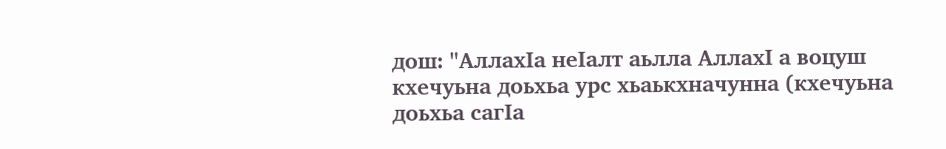дош: "АллахIа неIалт аьлла АллахI а воцуш кхечуьна доьхьа урс хьаькхначунна (кхечуьна доьхьа сагIа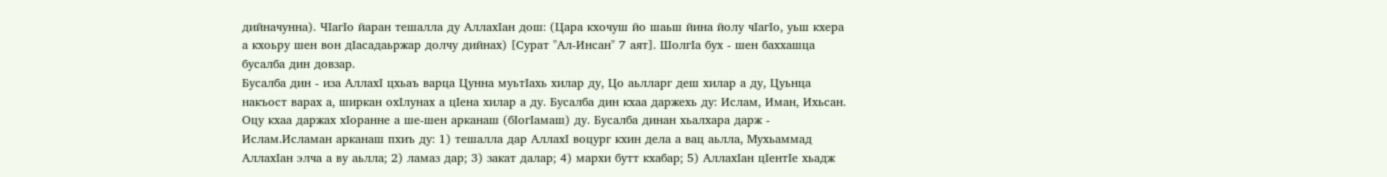дийначунна). ЧIагIо йаран тешалла ду АллахIан дош: (Цара кхочуш йо шаьш йина йолу чIагIо, уьш кхера а кхоьру шен вон дIасадаьржар долчу дийнах) [Сурат "Ал-Инсан" 7 аят]. ШолгIа бух - шен баххашца бусалба дин довзар.
Бусалба дин - иза АллахI цхьаъ варца Цунна муьтIахь хилар ду, Цо аьлларг деш хилар а ду, Цуьнца накъост варах а, ширкан охIлунах а цIена хилар а ду. Бусалба дин кхаа даржехь ду: Ислам, Иман, Ихьсан. Оцу кхаа даржах хIоранне а ше-шен арканаш (бIогIамаш) ду. Бусалба динан хьалхара дарж - Ислам.Исламан арканаш пхиъ ду: 1) тешалла дар АллахI воцург кхин дела а вац аьлла, Мухьаммад АллахIан элча а ву аьлла; 2) ламаз дар; 3) закат далар; 4) мархи бутт кхабар; 5) АллахIан цIентIе хьадж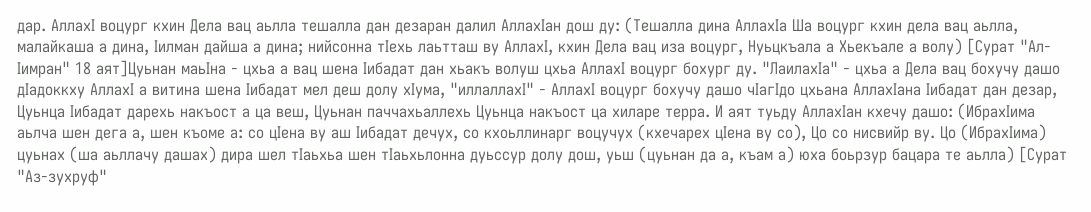дар. АллахI воцург кхин Дела вац аьлла тешалла дан дезаран далил АллахIан дош ду: (Тешалла дина АллахIа Ша воцург кхин дела вац аьлла, малайкаша а дина, Iилман дайша а дина; нийсонна тIехь лаьтташ ву АллахI, кхин Дела вац иза воцург, Нуьцкъала а Хьекъале а волу) [Сурат "Ал-Iимран" 18 аят]Цуьнан маьIна - цхьа а вац шена Iибадат дан хьакъ волуш цхьа АллахI воцург бохург ду. "ЛаилахIа" - цхьа а Дела вац бохучу дашо дIадоккху АллахI а витина шена Iибадат мел деш долу хIума, "иллаллахI" - АллахI воцург бохучу дашо чIагIдо цхьана АллахIана Iибадат дан дезар, Цуьнца Iибадат дарехь накъост а ца веш, Цуьнан паччахьаллехь Цуьнца накъост ца хиларе терра. И аят туьду АллахIан кхечу дашо: (ИбрахIима аьлча шен дега а, шен къоме а: со цIена ву аш Iибадат дечух, со кхоьллинарг воцучух (кхечарех цIена ву со), Цо со нисвийр ву. Цо (ИбрахIима) цуьнах (ша аьллачу дашах) дира шел тIаьхьа шен тIаьхьлонна дуьссур долу дош, уьш (цуьнан да а, къам а) юха боьрзур бацара те аьлла) [Сурат "Аз-зухруф"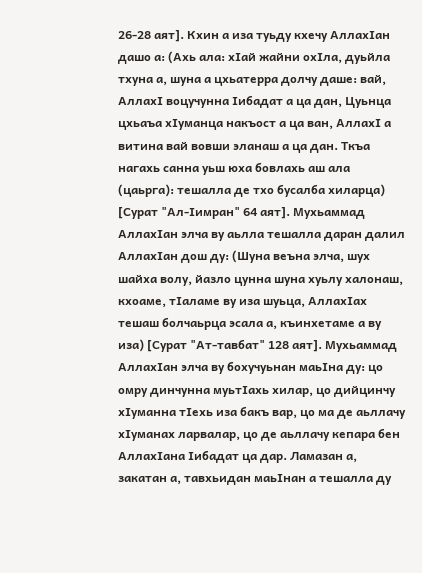26-28 аят]. Кхин а иза туьду кхечу АллахIан дашо а: (Ахь ала: хIай жайни охIла, дуьйла тхуна а, шуна а цхьатерра долчу даше: вай, АллахI воцучунна Iибадат а ца дан, Цуьнца цхьаъа хIуманца накъост а ца ван, АллахI а витина вай вовши эланаш а ца дан. Ткъа нагахь санна уьш юха бовлахь аш ала (цаьрга): тешалла де тхо бусалба хиларца) [Сурат "Ал-Iимран" 64 аят]. Мухьаммад АллахIан элча ву аьлла тешалла даран далил АллахIан дош ду: (Шуна веъна элча, шух шайха волу, йазло цунна шуна хуьлу халонаш, кхоаме, тIаламе ву иза шуьца, АллахIах тешаш болчаьрца эсала а, къинхетаме а ву иза) [Сурат "Ат-тавбат" 128 аят]. Мухьаммад АллахIан элча ву бохучуьнан маьIна ду: цо омру динчунна муьтIахь хилар, цо дийцинчу хIуманна тIехь иза бакъ вар, цо ма де аьллачу хIуманах ларвалар, цо де аьллачу кепара бен АллахIана Iибадат ца дар. Ламазан а, закатан а, тавхьидан маьIнан а тешалла ду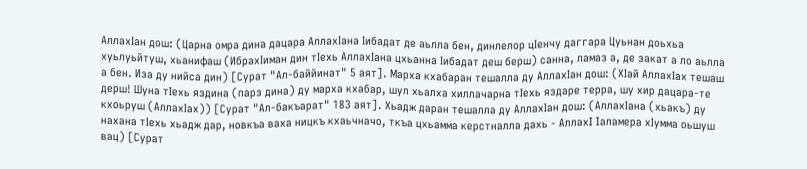АллахIан дош: (Царна омра дина дацара АллахIана Iибадат де аьлла бен, динлелор цIенчу даггара Цуьнан доьхьа хуьлуьйтуш, хьанифаш (ИбрахIиман дин тIехь АллахIана цхьанна Iибадат деш берш) санна, ламаз а, де закат а ло аьлла а бен. Иза ду нийса дин) [Сурат "Ал-баййинат" 5 аят]. Марха кхабаран тешалла ду АллахIан дош: (ХIай АллахIах тешаш дерш! Шуна тIехь яздина (парз дина) ду марха кхабар, шул хьалха хиллачарна тIехь яздаре терра, шу хир дацара-те кхоьруш (АллахIах)) [Сурат "Ал-бакъарат" 183 аят]. Хьадж даран тешалла ду АллахIан дош: (АллахIана (хьакъ) ду нахана тIехь хьадж дар, новкъа ваха ницкъ кхаьчначо, ткъа цхьамма керстналла дахь - АллахI Iаламера хIумма оьшуш вац) [Сурат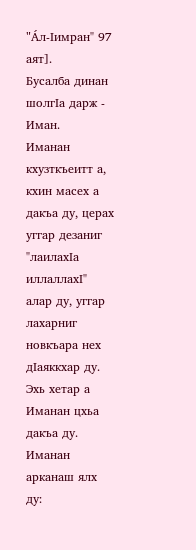"Áл-Iимран" 97 аят].
Бусалба динан шолгIа дарж - Иман.
Иманан кхузткъеитт а, кхин масех а дакъа ду, церах уггар дезаниг "лаилахIа иллаллахI" алар ду, уггар лахарниг новкъара нех дIаяккхар ду. Эхь хетар а Иманан цхьа дакъа ду. Иманан арканаш ялх ду: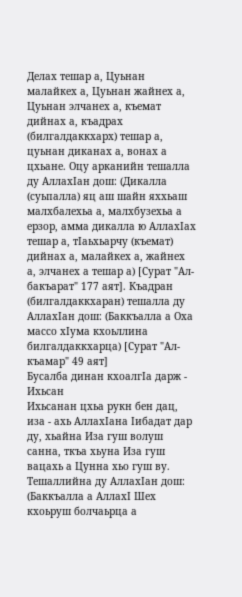Делах тешар а, Цуьнан малайкех а, Цуьнан жайнех а, Цуьнан элчанех а, къемат дийнах а, къадрах (билгалдаккхарх) тешар а, цуьнан диканах а, вонах а цхьане. Оцу арканийн тешалла ду АллахIан дош: (Дикалла (суьпалла) яц аш шайн яххьаш малхбалехьа а, малхбузехьа а ерзор, амма дикалла ю АллахIах тешар а, тIаьхьарчу (къемат) дийнах а, малайкех а, жайнех а, элчанех а тешар а) [Сурат "Ал-бакъарат" 177 аят]. Къадран (билгалдаккхаран) тешалла ду АллахIан дош: (Баккъалла а Оха массо хIума кхоьллина билгалдаккхарца) [Сурат "Ал-къамар" 49 аят]
Бусалба динан кхоалгIа дарж - Ихьсан
Ихьсанан цхьа рукн бен дац, иза - ахь АллахIана Iибадат дар ду, хьайна Иза гуш волуш санна, ткъа хьуна Иза гуш вацахь а Цунна хьо гуш ву. Тешаллийна ду АллахIан дош: (Баккъалла а АллахI Шех кхоьруш болчаьрца а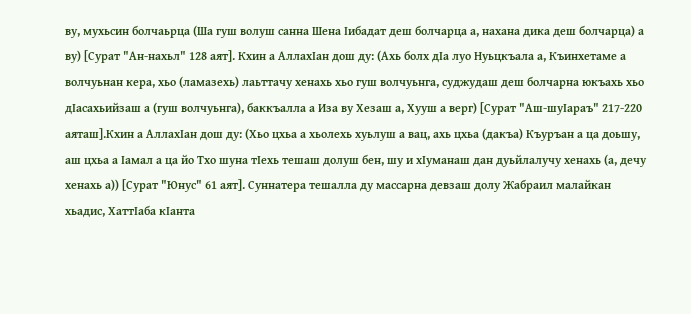ву, мухьсин болчаьрца (Ша гуш волуш санна Шена Iибадат деш болчарца а, нахана дика деш болчарца) а ву) [Сурат "Ан-нахьл" 128 аят]. Кхин а АллахIан дош ду: (Ахь болх дIа луо Нуьцкъала а, Къинхетаме а волчуьнан кера, хьо (ламазехь) лаьттачу хенахь хьо гуш волчуьнга, суджудаш деш болчарна юкъахь хьо дIасахьийзаш а (гуш волчуьнга), баккъалла а Иза ву Хезаш а, Хууш а верг) [Сурат "Аш-шуIараъ" 217-220 аяташ].Кхин а АллахIан дош ду: (Хьо цхьа а хьолехь хуьлуш а вац, ахь цхьа (дакъа) Къуръан а ца доьшу, аш цхьа а Iамал а ца йо Тхо шуна тIехь тешаш долуш бен, шу и хIуманаш дан дуьйлалучу хенахь (а, дечу хенахь а)) [Сурат "Юнус" 61 аят]. Суннатера тешалла ду массарна девзаш долу Жабраил малайкан хьадис, ХаттIаба кIанта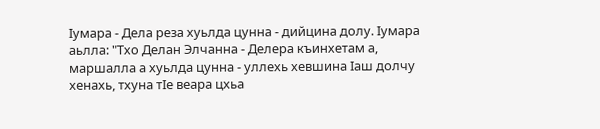Iумара - Дела реза хуьлда цунна - дийцина долу. Iумара аьлла: "Тхо Делан Элчанна - Делера къинхетам а, маршалла а хуьлда цунна - уллехь хевшина Iаш долчу хенахь, тхуна тIе веара цхьа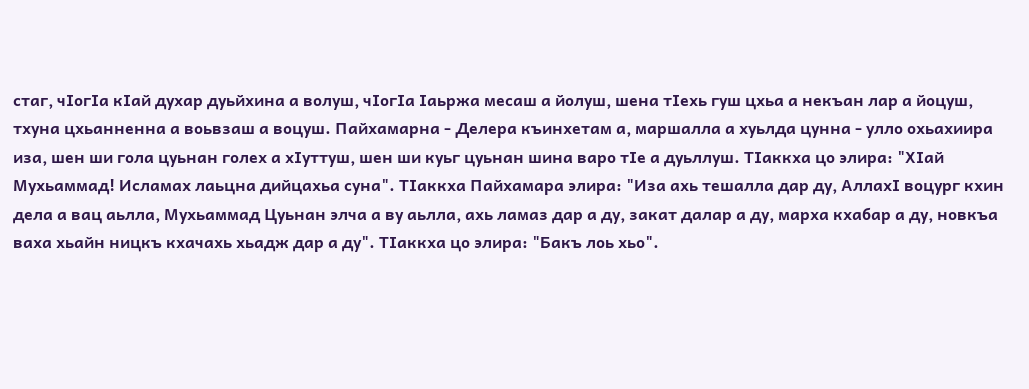стаг, чIогIа кIай духар дуьйхина а волуш, чIогIа Iаьржа месаш а йолуш, шена тIехь гуш цхьа а некъан лар а йоцуш, тхуна цхьанненна а воьвзаш а воцуш. Пайхамарна - Делера къинхетам а, маршалла а хуьлда цунна - улло охьахиира иза, шен ши гола цуьнан голех а хIуттуш, шен ши куьг цуьнан шина варо тIе а дуьллуш. ТIаккха цо элира: "ХIай Мухьаммад! Исламах лаьцна дийцахьа суна". ТIаккха Пайхамара элира: "Иза ахь тешалла дар ду, АллахI воцург кхин дела а вац аьлла, Мухьаммад Цуьнан элча а ву аьлла, ахь ламаз дар а ду, закат далар а ду, марха кхабар а ду, новкъа ваха хьайн ницкъ кхачахь хьадж дар а ду". ТIаккха цо элира: "Бакъ лоь хьо".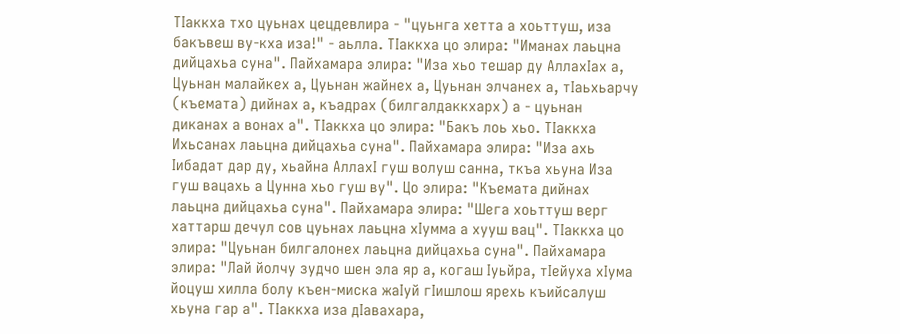ТIаккха тхо цуьнах цецдевлира - "цуьнга хетта а хоьттуш, иза бакъвеш ву-кхa иза!" - аьлла. ТIаккха цо элира: "Иманах лаьцна дийцахьа суна". Пайхамара элира: "Иза хьо тешар ду АллахIах а, Цуьнан малайкех а, Цуьнан жайнех а, Цуьнан элчанех а, тIаьхьарчу (къемата) дийнах а, къадрах (билгалдаккхарх) а - цуьнан диканах а вонах а". ТIаккха цо элира: "Бакъ лоь хьо. ТIаккха Ихьсанах лаьцна дийцахьа суна". Пайхамара элира: "Иза ахь Iибадат дар ду, хьайна АллахI гуш волуш санна, ткъа хьуна Иза гуш вацахь а Цунна хьо гуш ву". Цо элира: "Къемата дийнах лаьцна дийцахьа суна". Пайхамара элира: "Шега хоьттуш верг хаттарш дечул сов цуьнах лаьцна хIумма а хууш вац". ТIаккха цо элира: "Цуьнан билгалонех лаьцна дийцахьа суна". Пайхамара элира: "Лай йолчу зудчо шен эла яр а, когаш Iуьйра, тIейуха хIума йоцуш хилла болу къен-миска жаIуй гIишлош ярехь къийсалуш хьуна гар а". ТIаккха иза дIавахара,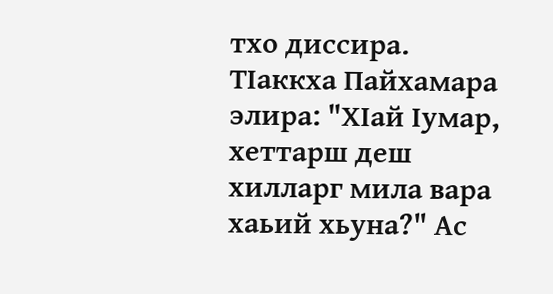тхо диссира. ТIаккха Пайхамара элира: "ХIай Iумар, хеттарш деш хилларг мила вара хаьий хьуна?" Ас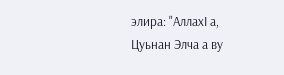элира: "АллахI а, Цуьнан Элча а ву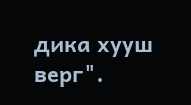дика хууш верг".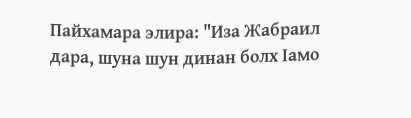Пайхамара элира: "Иза Жабраил дара, шуна шун динан болх Iамо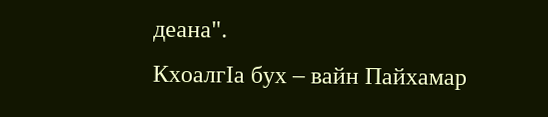деана".
КхоалгIа бух – вайн Пайхамар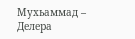Мухьаммад –
Делера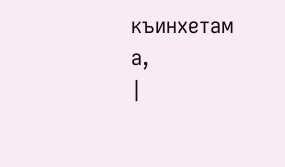къинхетам а,
|